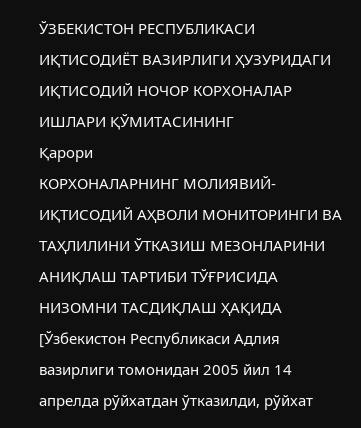ЎЗБЕКИСТОН РЕСПУБЛИКАСИ ИҚТИСОДИЁТ ВАЗИРЛИГИ ҲУЗУРИДАГИ ИҚТИСОДИЙ НОЧОР КОРХОНАЛАР ИШЛАРИ ҚЎМИТАСИНИНГ
Қарори
КОРХОНАЛАРНИНГ МОЛИЯВИЙ-ИҚТИСОДИЙ АҲВОЛИ МОНИТОРИНГИ ВА ТАҲЛИЛИНИ ЎТКАЗИШ МЕЗОНЛАРИНИ АНИҚЛАШ ТАРТИБИ ТЎҒРИСИДА НИЗОМНИ ТАСДИҚЛАШ ҲАҚИДА
[Ўзбекистон Республикаси Адлия вазирлиги томонидан 2005 йил 14 апрелда рўйхатдан ўтказилди, рўйхат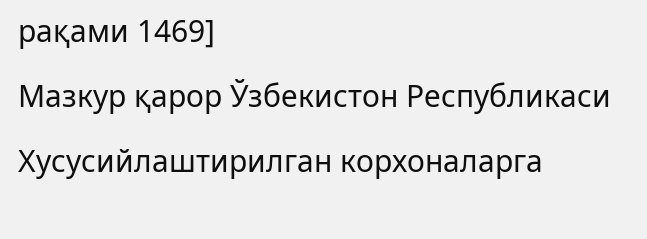рақами 1469]
Мазкур қарор Ўзбекистон Республикаси Хусусийлаштирилган корхоналарга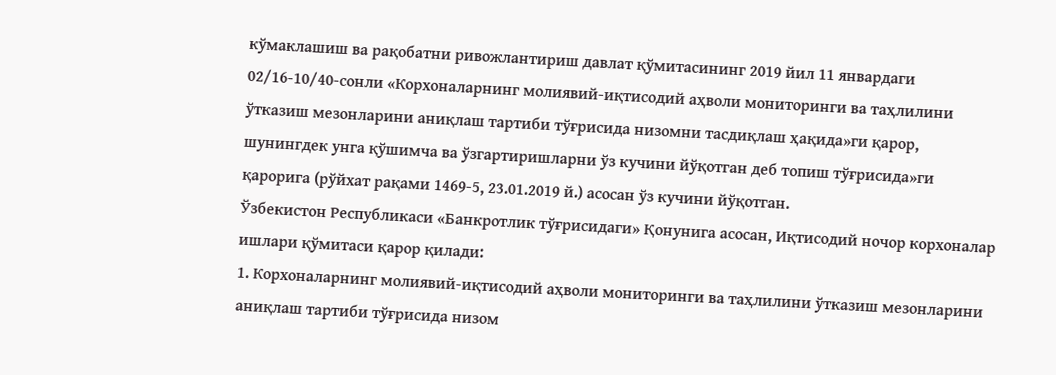кўмаклашиш ва рақобатни ривожлантириш давлат қўмитасининг 2019 йил 11 январдаги 02/16-10/40-сонли «Корхоналарнинг молиявий-иқтисодий аҳволи мониторинги ва таҳлилини ўтказиш мезонларини аниқлаш тартиби тўғрисида низомни тасдиқлаш ҳақида»ги қарор, шунингдек унга қўшимча ва ўзгартиришларни ўз кучини йўқотган деб топиш тўғрисида»ги қарорига (рўйхат рақами 1469-5, 23.01.2019 й.) асосан ўз кучини йўқотган.
Ўзбекистон Республикаси «Банкротлик тўғрисидаги» Қонунига асосан, Иқтисодий ночор корхоналар ишлари қўмитаси қарор қилади:
1. Корхоналарнинг молиявий-иқтисодий аҳволи мониторинги ва таҳлилини ўтказиш мезонларини аниқлаш тартиби тўғрисида низом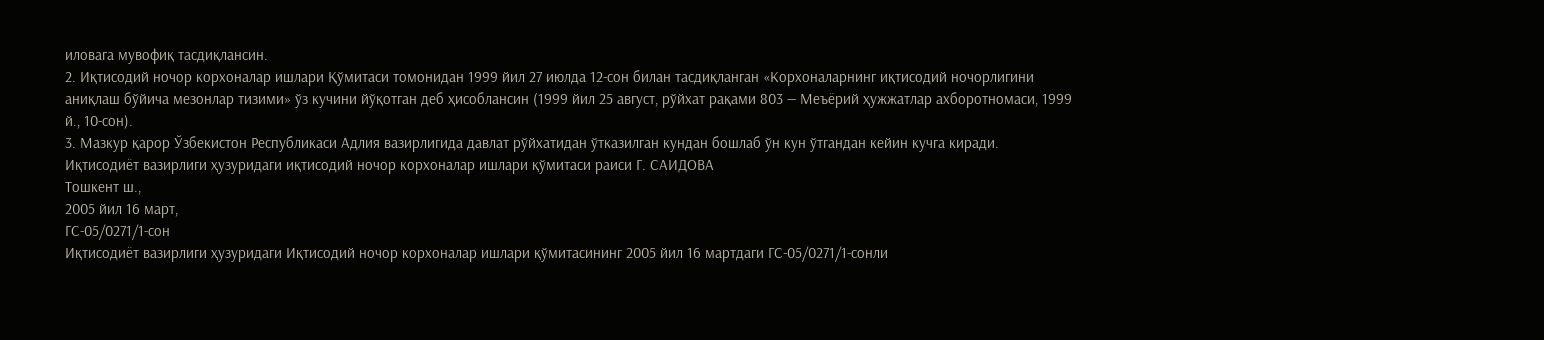иловага мувофиқ тасдиқлансин.
2. Иқтисодий ночор корхоналар ишлари Қўмитаси томонидан 1999 йил 27 июлда 12-сон билан тасдиқланган «Корхоналарнинг иқтисодий ночорлигини аниқлаш бўйича мезонлар тизими» ўз кучини йўқотган деб ҳисоблансин (1999 йил 25 август, рўйхат рақами 803 — Меъёрий ҳужжатлар ахборотномаси, 1999 й., 10-сон).
3. Мазкур қарор Ўзбекистон Республикаси Адлия вазирлигида давлат рўйхатидан ўтказилган кундан бошлаб ўн кун ўтгандан кейин кучга киради.
Иқтисодиёт вазирлиги ҳузуридаги иқтисодий ночор корхоналар ишлари қўмитаси раиси Г. САИДОВА
Тошкент ш.,
2005 йил 16 март,
ГС-05/0271/1-сон
Иқтисодиёт вазирлиги ҳузуридаги Иқтисодий ночор корхоналар ишлари қўмитасининг 2005 йил 16 мартдаги ГС-05/0271/1-сонли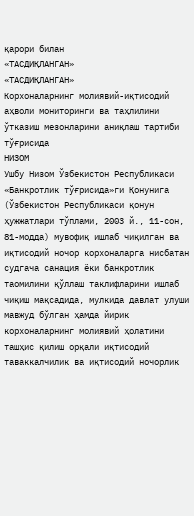қарори билан
«ТАСДИҚЛАНГАН»
«ТАСДИҚЛАНГАН»
Корхоналарнинг молиявий-иқтисодий аҳволи мониторинги ва таҳлилини ўтказиш мезонларини аниқлаш тартиби тўғрисида
НИЗОМ
Ушбу Низом Ўзбекистон Республикаси «Банкротлик тўғрисида»ги Қонунига (Ўзбекистон Республикаси қонун ҳужжатлари тўплами, 2003 й., 11-сон, 81-модда) мувофиқ ишлаб чиқилган ва иқтисодий ночор корхоналарга нисбатан судгача санация ёки банкротлик таомилини қўллаш таклифларини ишлаб чиқиш мақсадида, мулкида давлат улуши мавжуд бўлган ҳамда йирик корхоналарнинг молиявий ҳолатини ташҳис қилиш орқали иқтисодий таваккалчилик ва иқтисодий ночорлик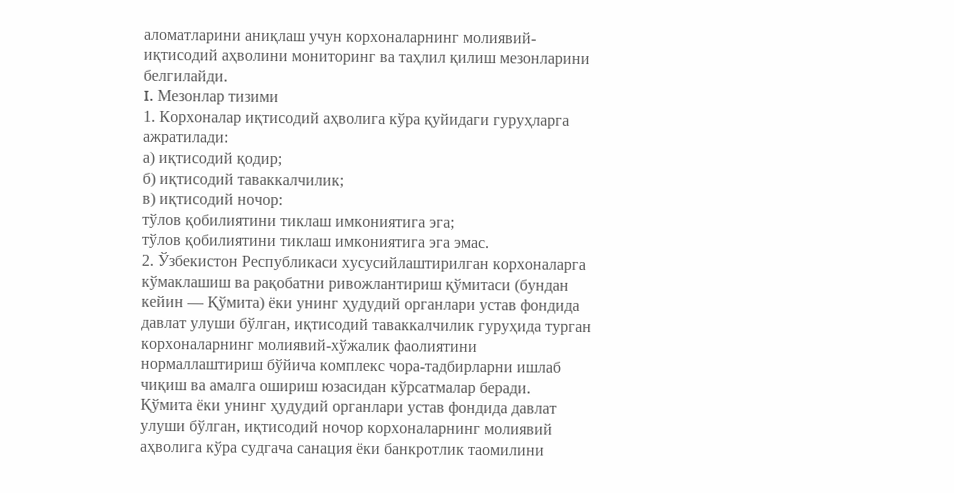аломатларини аниқлаш учун корхоналарнинг молиявий-иқтисодий аҳволини мониторинг ва таҳлил қилиш мезонларини белгилайди.
I. Мезонлар тизими
1. Корхоналар иқтисодий аҳволига кўра қуйидаги гуруҳларга ажратилади:
а) иқтисодий қодир;
б) иқтисодий таваккалчилик;
в) иқтисодий ночор:
тўлов қобилиятини тиклаш имкониятига эга;
тўлов қобилиятини тиклаш имкониятига эга эмас.
2. Ўзбекистон Республикаси хусусийлаштирилган корхоналарга кўмаклашиш ва рақобатни ривожлантириш қўмитаси (бундан кейин — Қўмита) ёки унинг ҳудудий органлари устав фондида давлат улуши бўлган, иқтисодий таваккалчилик гуруҳида турган корхоналарнинг молиявий-хўжалик фаолиятини нормаллаштириш бўйича комплекс чора-тадбирларни ишлаб чиқиш ва амалга ошириш юзасидан кўрсатмалар беради.
Қўмита ёки унинг ҳудудий органлари устав фондида давлат улуши бўлган, иқтисодий ночор корхоналарнинг молиявий аҳволига кўра судгача санация ёки банкротлик таомилини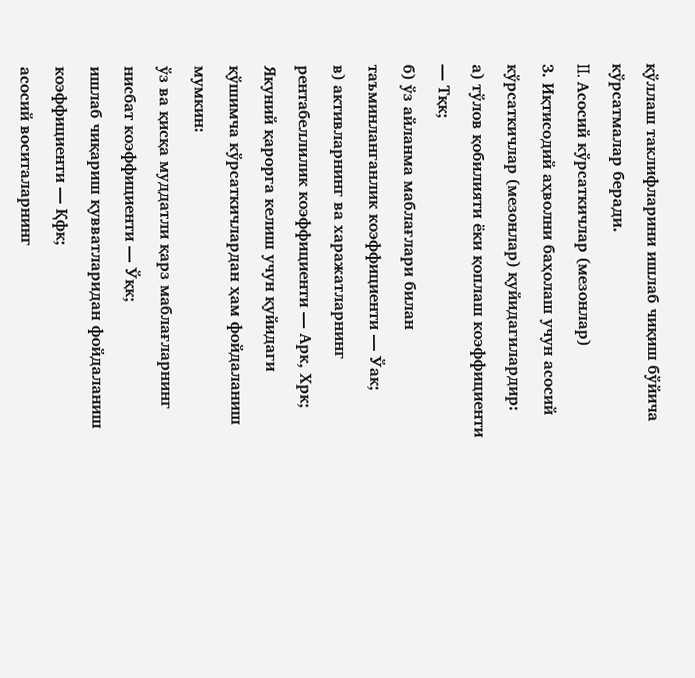қўллаш таклифларини ишлаб чиқиш бўйича кўрсатмалар беради.
II. Асосий кўрсаткичлар (мезонлар)
3. Иқтисодий аҳволни баҳолаш учун асосий кўрсаткичлар (мезонлар) қуйидагилардир:
а) тўлов қобилияти ёки қоплаш коэффициенти — Тқк;
б) ўз айланма маблағлари билан таъминланганлик коэффициенти — Ўак;
в) активларнинг ва харажатларнинг рентабеллилик коэффициенти — Арк, Хрк;
Якуний қарорга келиш учун қуйидаги қўшимча кўрсаткичлардан ҳам фойдаланиш мумкин:
ўз ва қисқа муддатли қарз маблағларнинг нисбат коэффициенти — Ўқк;
ишлаб чиқариш қувватларидан фойдаланиш коэффициенти — Қфк;
асосий воситаларнинг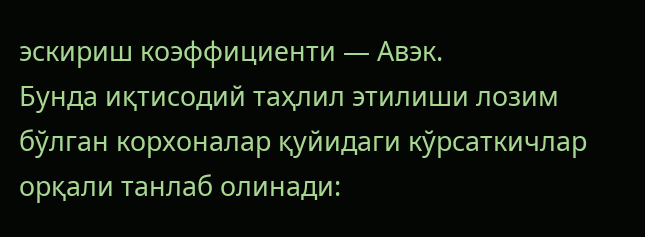эскириш коэффициенти — Авэк.
Бунда иқтисодий таҳлил этилиши лозим бўлган корхоналар қуйидаги кўрсаткичлар орқали танлаб олинади: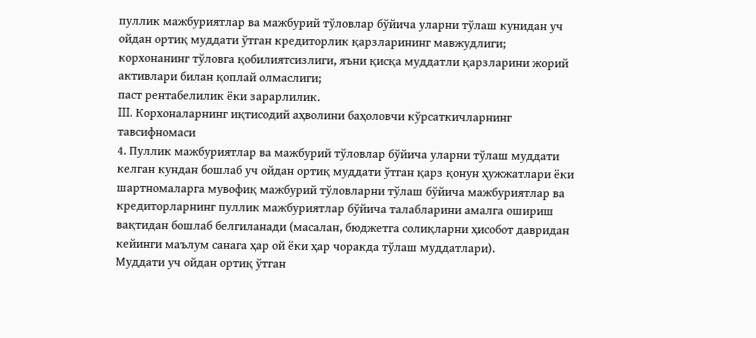пуллик мажбуриятлар ва мажбурий тўловлар бўйича уларни тўлаш кунидан уч ойдан ортиқ муддати ўтган кредиторлик қарзларининг мавжудлиги;
корхонанинг тўловга қобилиятсизлиги, яъни қисқа муддатли қарзларини жорий активлари билан қоплай олмаслиги;
паст рентабелилик ёки зарарлилик.
III. Корхоналарнинг иқтисодий аҳволини баҳоловчи кўрсаткичларнинг тавсифномаси
4. Пуллик мажбуриятлар ва мажбурий тўловлар бўйича уларни тўлаш муддати келган кундан бошлаб уч ойдан ортиқ муддати ўтган қарз қонун ҳужжатлари ёки шартномаларга мувофиқ мажбурий тўловларни тўлаш бўйича мажбуриятлар ва кредиторларнинг пуллик мажбуриятлар бўйича талабларини амалга ошириш вақтидан бошлаб белгиланади (масалан, бюджетга солиқларни ҳисобот давридан кейинги маълум санага ҳар ой ёки ҳар чоракда тўлаш муддатлари).
Муддати уч ойдан ортиқ ўтган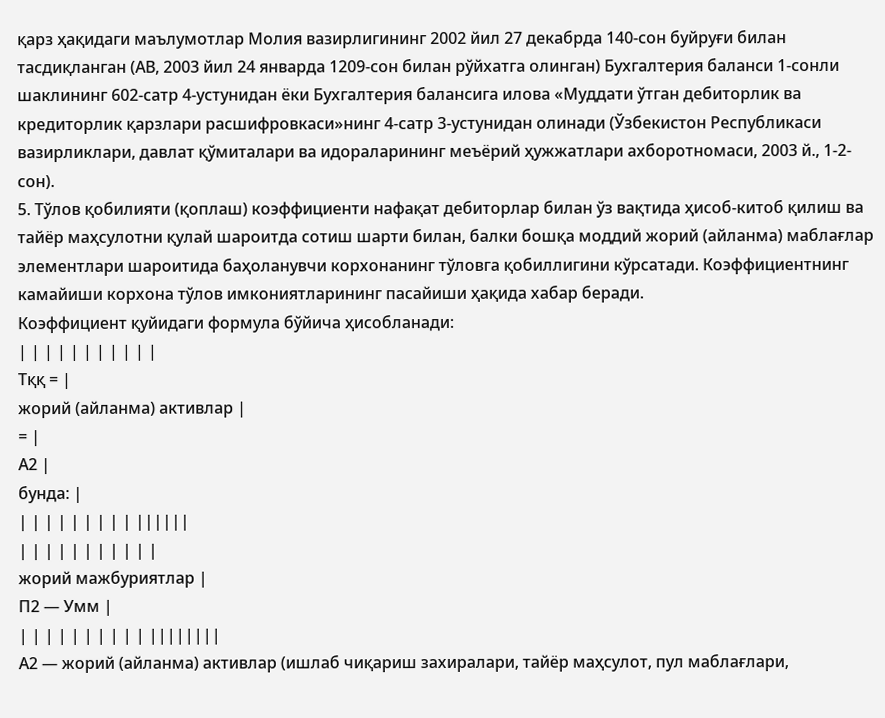қарз ҳақидаги маълумотлар Молия вазирлигининг 2002 йил 27 декабрда 140-сон буйруғи билан тасдиқланган (АВ, 2003 йил 24 январда 1209-сон билан рўйхатга олинган) Бухгалтерия баланси 1-сонли шаклининг 602-сатр 4-устунидан ёки Бухгалтерия балансига илова «Муддати ўтган дебиторлик ва кредиторлик қарзлари расшифровкаси»нинг 4-сатр 3-устунидан олинади (Ўзбекистон Республикаси вазирликлари, давлат қўмиталари ва идораларининг меъёрий ҳужжатлари ахборотномаси, 2003 й., 1-2-сон).
5. Тўлов қобилияти (қоплаш) коэффициенти нафақат дебиторлар билан ўз вақтида ҳисоб-китоб қилиш ва тайёр маҳсулотни қулай шароитда сотиш шарти билан, балки бошқа моддий жорий (айланма) маблағлар элементлари шароитида баҳоланувчи корхонанинг тўловга қобиллигини кўрсатади. Коэффициентнинг камайиши корхона тўлов имкониятларининг пасайиши ҳақида хабар беради.
Коэффициент қуйидаги формула бўйича ҳисобланади:
| | | | | | | | | | |
Тққ = |
жорий (айланма) активлар |
= |
А2 |
бунда: |
| | | | | | | | | ||||||
| | | | | | | | | | |
жорий мажбуриятлар |
П2 — Умм |
| | | | | | | | | | ||||||||
А2 — жорий (айланма) активлар (ишлаб чиқариш захиралари, тайёр маҳсулот, пул маблағлари,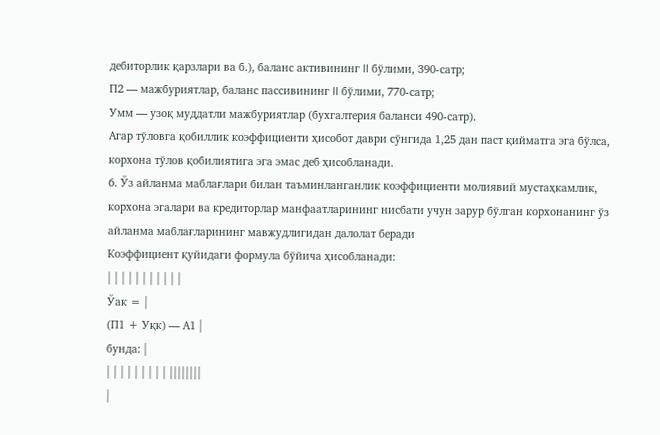дебиторлик қарзлари ва б.), баланс активининг II бўлими, 390-сатр;
П2 — мажбуриятлар, баланс пассивининг II бўлими, 770-сатр;
Умм — узоқ муддатли мажбуриятлар (бухгалтерия баланси 490-сатр).
Агар тўловга қобиллик коэффициенти ҳисобот даври сўнгида 1,25 дан паст қийматга эга бўлса, корхона тўлов қобилиятига эга эмас деб ҳисобланади.
6. Ўз айланма маблағлари билан таъминланганлик коэффициенти молиявий мустаҳкамлик, корхона эгалари ва кредиторлар манфаатларининг нисбати учун зарур бўлган корхонанинг ўз айланма маблағларининг мавжудлигидан далолат беради
Коэффициент қуйидаги формула бўйича ҳисобланади:
| | | | | | | | | | |
Ўак = |
(П1 + Уқк) — А1 |
бунда: |
| | | | | | | | | ||||||||
|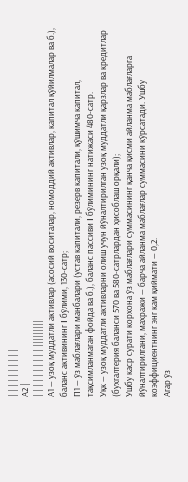| | | | | | | | | |
А2 |
| | | | | | | | | | |||||||||
А1 — узоқ муддатли активлар (асосий воситалар, номоддий активлар, капитал қўйилмалар ва б.), баланс активининг I бўлими, 130-сатр;
П1 — ўз маблағлари манбалари (устав капитали, резерв капитали, қўшимча капитал, тақсимланмаган фойда ва б.), баланс пассиви I бўлимининг натижаси 480-сатр.
Уқк — узоқ муддатли активларни олиш учун йўналтирилган узоқ муддатли қарзлар ва кредитлар (бухгалтерия баланси 570 ва 580-сатрлардан ҳисоблаш орқали);
Ушбу каср сурати корхона ўз маблағлари суммасининг қанча қисми айланма маблағларга йўналтирилгани, махражи — барча айланма маблағлар суммасини кўрсатади. Ушбу коэффициентнинг энг кам қиймати — 0,2.
Агар ўз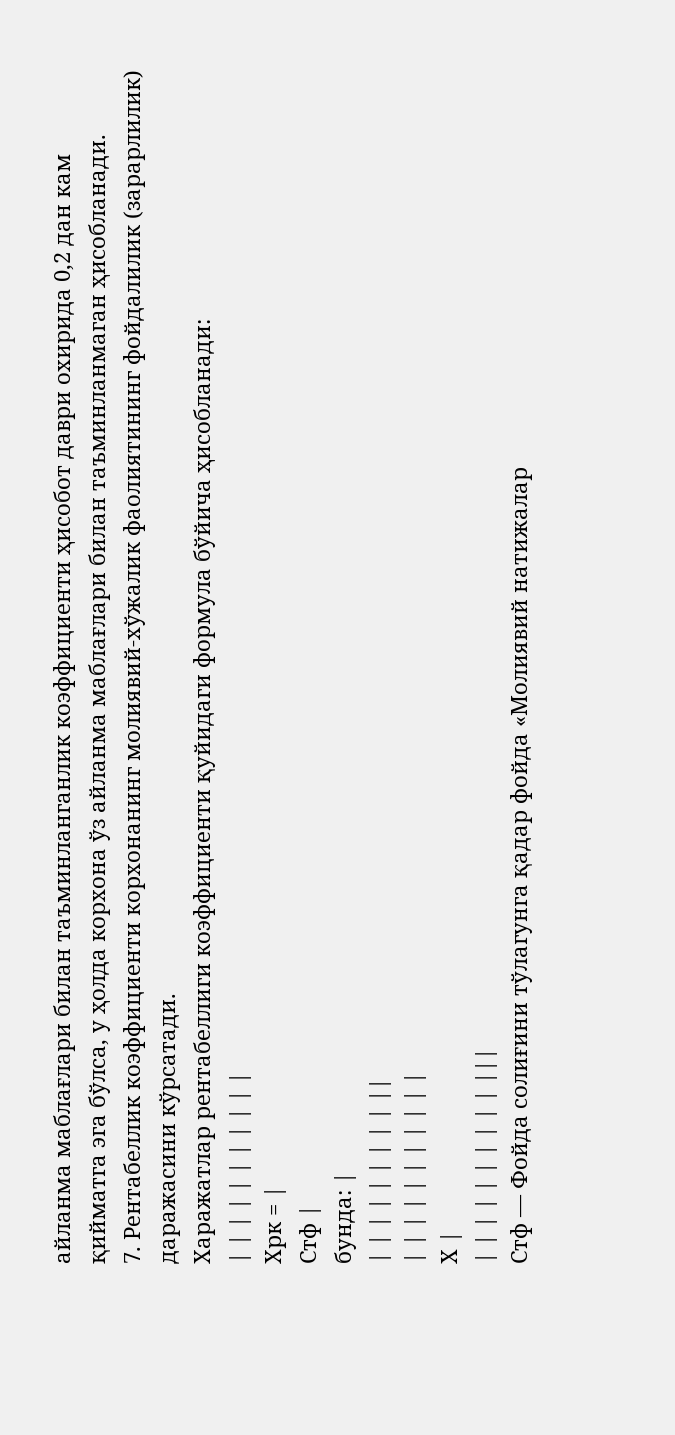айланма маблағлари билан таъминланганлик коэффициенти ҳисобот даври охирида 0,2 дан кам қийматга эга бўлса, у ҳолда корхона ўз айланма маблағлари билан таъминланмаган ҳисобланади.
7. Рентабеллик коэффициенти корхонанинг молиявий-хўжалик фаолиятининг фойдалилик (зарарлилик) даражасини кўрсатади.
Харажатлар рентабеллиги коэффициенти қуйидаги формула бўйича ҳисобланади:
| | | | | | | | | | |
Хрк = |
Стф |
бунда: |
| | | | | | | | | ||
| | | | | | | | | | |
Х |
| | | | | | | | | | |||
Стф — Фойда солиғини тўлагунга қадар фойда «Молиявий натижалар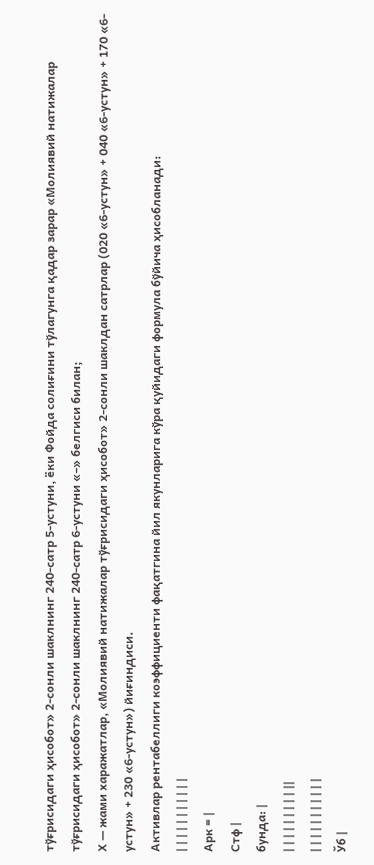тўғрисидаги ҳисобот» 2-сонли шаклнинг 240-сатр 5-устуни, ёки Фойда солиғини тўлагунга қадар зарар «Молиявий натижалар тўғрисидаги ҳисобот» 2-сонли шаклнинг 240-сатр 6-устуни «–» белгиси билан;
Х — жами харажатлар, «Молиявий натижалар тўғрисидаги ҳисобот» 2-сонли шаклдан сатрлар (020 «6-устун» + 040 «6-устун» + 170 «6-устун» + 230 «6-устун») йиғиндиси.
Активлар рентабеллиги коэффициенти фақатгина йил якунларига кўра қуйидаги формула бўйича ҳисобланади:
| | | | | | | | | | |
Арк = |
Стф |
бунда: |
| | | | | | | | | ||
| | | | | | | | | | |
Ўб |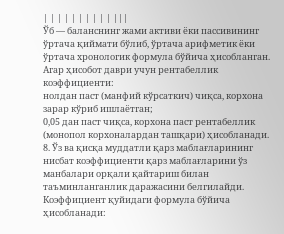| | | | | | | | | | |||
Ўб — баланснинг жами активи ёки пассивининг ўртача қиймати бўлиб, ўртача арифметик ёки ўртача хронологик формула бўйича ҳисобланган.
Агар ҳисобот даври учун рентабеллик коэффициенти:
нолдан паст (манфий кўрсаткич) чиқса, корхона зарар кўриб ишлаётган;
0,05 дан паст чиқса, корхона паст рентабеллик (монопол корхоналардан ташқари) ҳисобланади.
8. Ўз ва қисқа муддатли қарз маблағларининг нисбат коэффициенти қарз маблағларини ўз манбалари орқали қайтариш билан таъминланганлик даражасини белгилайди.
Коэффициент қуйидаги формула бўйича ҳисобланади: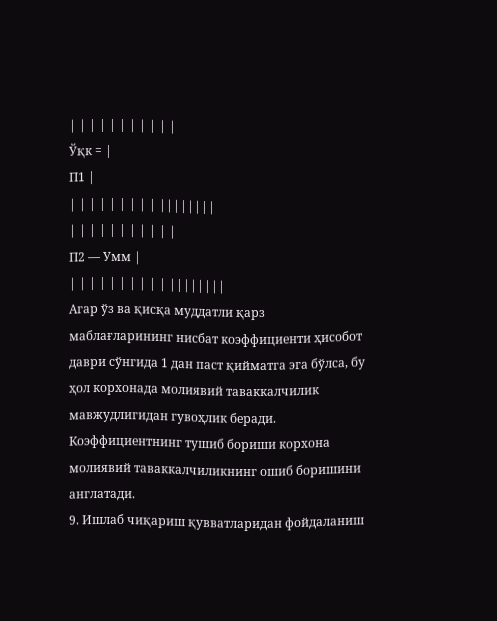| | | | | | | | | | |
Ўқк = |
П1 |
| | | | | | | | | ||||||||
| | | | | | | | | | |
П2 — Умм |
| | | | | | | | | | ||||||||
Агар ўз ва қисқа муддатли қарз маблағларининг нисбат коэффициенти ҳисобот даври сўнгида 1 дан паст қийматга эга бўлса, бу ҳол корхонада молиявий таваккалчилик мавжудлигидан гувоҳлик беради.
Коэффициентнинг тушиб бориши корхона молиявий таваккалчиликнинг ошиб боришини англатади.
9. Ишлаб чиқариш қувватларидан фойдаланиш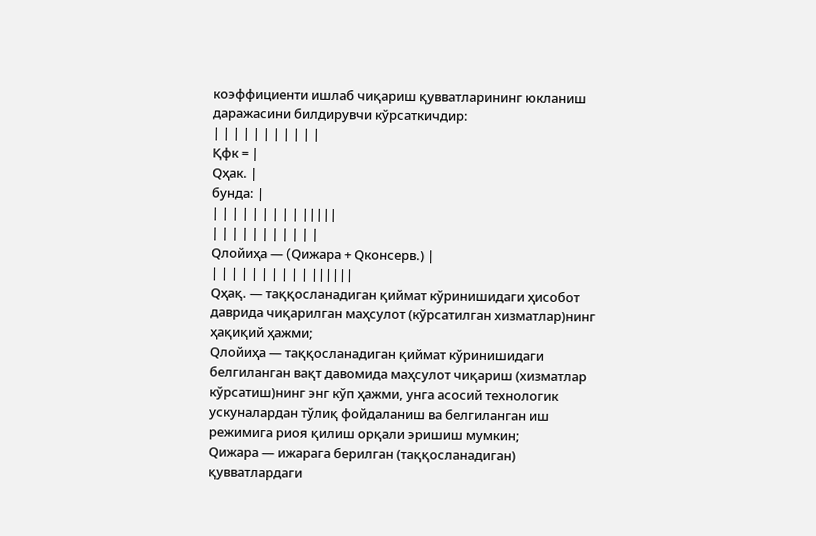коэффициенти ишлаб чиқариш қувватларининг юкланиш даражасини билдирувчи кўрсаткичдир:
| | | | | | | | | | |
Қфк = |
Qҳак. |
бунда: |
| | | | | | | | | |||||
| | | | | | | | | | |
Qлойиҳа — (Qижара + Qконсерв.) |
| | | | | | | | | | ||||||
Qҳақ. — таққосланадиган қиймат кўринишидаги ҳисобот даврида чиқарилган маҳсулот (кўрсатилган хизматлар)нинг ҳақиқий ҳажми;
Qлойиҳа — таққосланадиган қиймат кўринишидаги белгиланган вақт давомида маҳсулот чиқариш (хизматлар кўрсатиш)нинг энг кўп ҳажми, унга асосий технологик ускуналардан тўлиқ фойдаланиш ва белгиланган иш режимига риоя қилиш орқали эришиш мумкин;
Qижара — ижарага берилган (таққосланадиган) қувватлардаги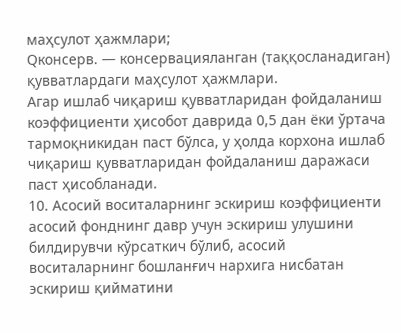маҳсулот ҳажмлари;
Qконсерв. — консервацияланган (таққосланадиган) қувватлардаги маҳсулот ҳажмлари.
Агар ишлаб чиқариш қувватларидан фойдаланиш коэффициенти ҳисобот даврида 0,5 дан ёки ўртача тармоқникидан паст бўлса, у ҳолда корхона ишлаб чиқариш қувватларидан фойдаланиш даражаси паст ҳисобланади.
10. Асосий воситаларнинг эскириш коэффициенти асосий фонднинг давр учун эскириш улушини билдирувчи кўрсаткич бўлиб, асосий воситаларнинг бошланғич нархига нисбатан эскириш қийматини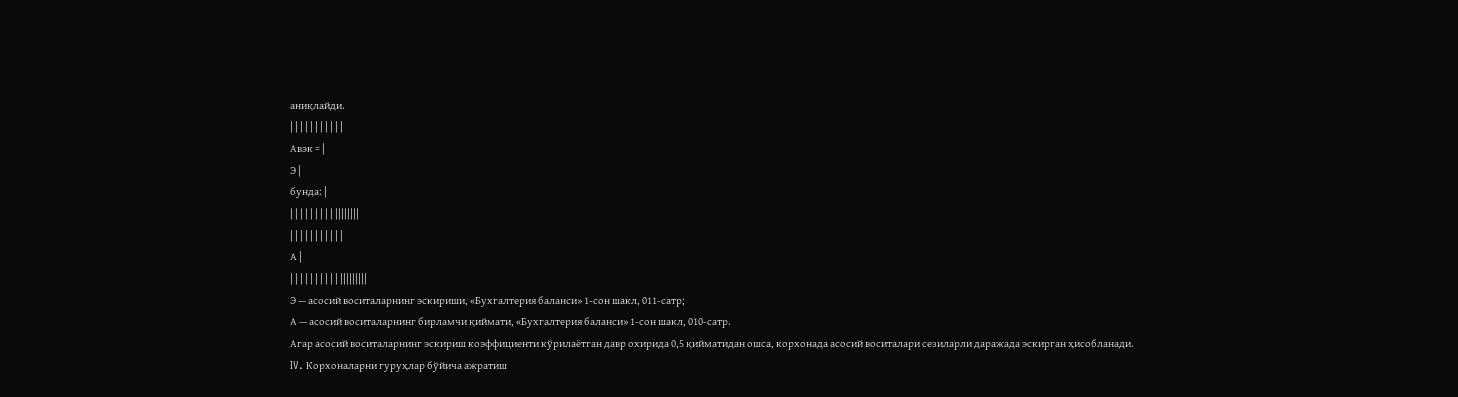аниқлайди.
| | | | | | | | | | |
Авэк = |
Э |
бунда: |
| | | | | | | | | ||||||||
| | | | | | | | | | |
А |
| | | | | | | | | | |||||||||
Э — асосий воситаларнинг эскириши, «Бухгалтерия баланси» 1-сон шакл, 011-сатр;
А — асосий воситаларнинг бирламчи қиймати, «Бухгалтерия баланси» 1-сон шакл, 010-сатр.
Агар асосий воситаларнинг эскириш коэффициенти кўрилаётган давр охирида 0,5 қийматидан ошса, корхонада асосий воситалари сезиларли даражада эскирган ҳисобланади.
IV. Корхоналарни гуруҳлар бўйича ажратиш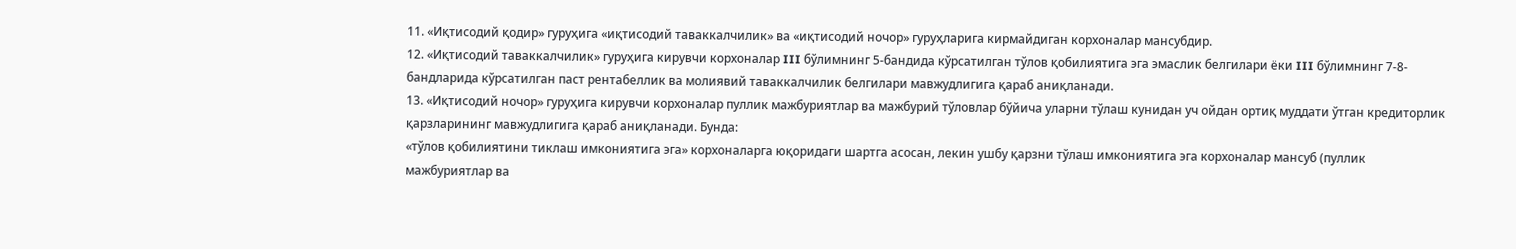11. «Иқтисодий қодир» гуруҳига «иқтисодий таваккалчилик» ва «иқтисодий ночор» гуруҳларига кирмайдиган корхоналар мансубдир.
12. «Иқтисодий таваккалчилик» гуруҳига кирувчи корхоналар III бўлимнинг 5-бандида кўрсатилган тўлов қобилиятига эга эмаслик белгилари ёки III бўлимнинг 7-8-бандларида кўрсатилган паст рентабеллик ва молиявий таваккалчилик белгилари мавжудлигига қараб аниқланади.
13. «Иқтисодий ночор» гуруҳига кирувчи корхоналар пуллик мажбуриятлар ва мажбурий тўловлар бўйича уларни тўлаш кунидан уч ойдан ортиқ муддати ўтган кредиторлик қарзларининг мавжудлигига қараб аниқланади. Бунда:
«тўлов қобилиятини тиклаш имкониятига эга» корхоналарга юқоридаги шартга асосан, лекин ушбу қарзни тўлаш имкониятига эга корхоналар мансуб (пуллик мажбуриятлар ва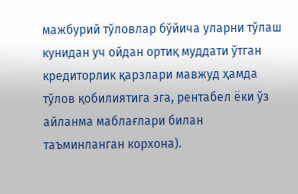мажбурий тўловлар бўйича уларни тўлаш кунидан уч ойдан ортиқ муддати ўтган кредиторлик қарзлари мавжуд ҳамда тўлов қобилиятига эга, рентабел ёки ўз айланма маблағлари билан таъминланган корхона).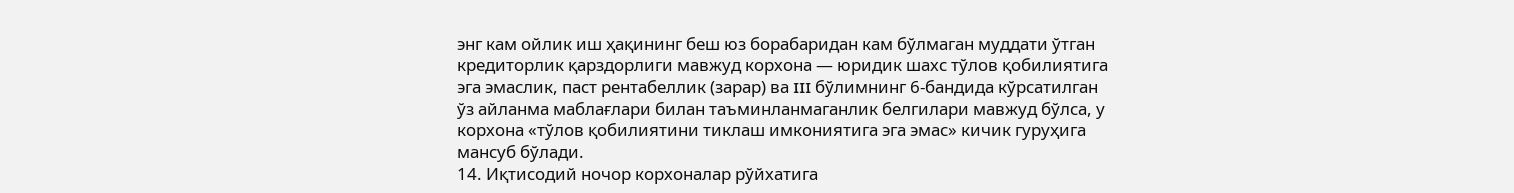энг кам ойлик иш ҳақининг беш юз борабаридан кам бўлмаган муддати ўтган кредиторлик қарздорлиги мавжуд корхона — юридик шахс тўлов қобилиятига эга эмаслик, паст рентабеллик (зарар) ва III бўлимнинг 6-бандида кўрсатилган ўз айланма маблағлари билан таъминланмаганлик белгилари мавжуд бўлса, у корхона «тўлов қобилиятини тиклаш имкониятига эга эмас» кичик гуруҳига мансуб бўлади.
14. Иқтисодий ночор корхоналар рўйхатига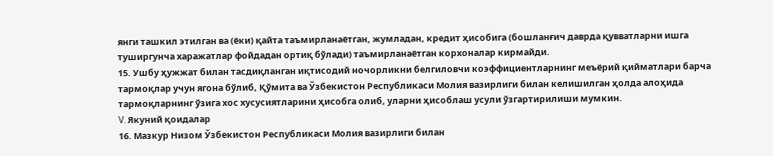янги ташкил этилган ва (ёки) қайта таъмирланаётган, жумладан, кредит ҳисобига (бошланғич даврда қувватларни ишга туширгунча харажатлар фойдадан ортиқ бўлади) таъмирланаётган корхоналар кирмайди.
15. Ушбу ҳужжат билан тасдиқланган иқтисодий ночорликни белгиловчи коэффициентларнинг меъёрий қийматлари барча тармоқлар учун ягона бўлиб, Қўмита ва Ўзбекистон Республикаси Молия вазирлиги билан келишилган ҳолда алоҳида тармоқларнинг ўзига хос хусусиятларини ҳисобга олиб, уларни ҳисоблаш усули ўзгартирилиши мумкин.
V. Якуний қоидалар
16. Мазкур Низом Ўзбекистон Республикаси Молия вазирлиги билан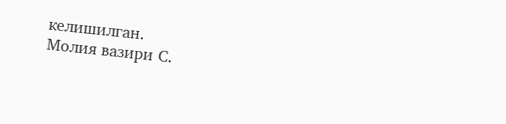келишилган.
Молия вазири С.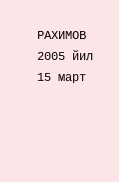РАХИМОВ
2005 йил 15 март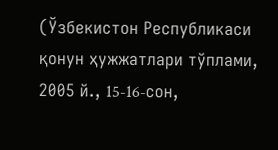(Ўзбекистон Республикаси қонун ҳужжатлари тўплами, 2005 й., 15-16-cон,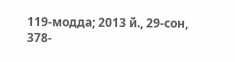119-модда; 2013 й., 29-сон, 378-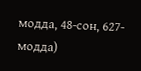модда, 48-сон, 627-модда)